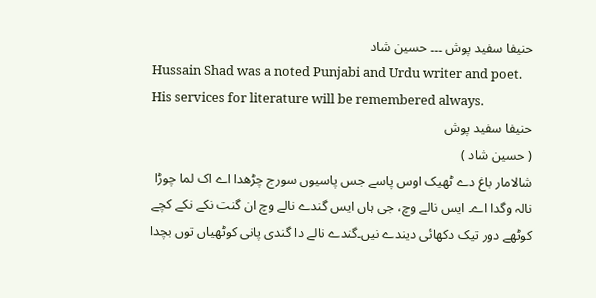حنیفا سفید پوش ۔۔۔ حسین شاد
Hussain Shad was a noted Punjabi and Urdu writer and poet. His services for literature will be remembered always.
حنیفا سفید پوش
( حسین شاد )
شالامار باغ دے ٹھیک اوس پاسے جس پاسیوں سورج چڑھدا اے اک لما چوڑا نالہ وگدا اے۔ ایس نالے وچ، جی ہاں ایس گندے نالے وچ ان گنت نکے نکے کچے کوٹھے دور تیک دکھائی دیندے نیں۔گندے نالے دا گندی پانی کوٹھیاں توں بچدا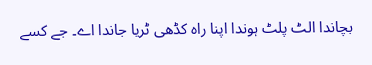بچاندا الٹ پلٹ ہوندا اپنا راہ کڈھی ٹریا جاندا اے۔ جے کسے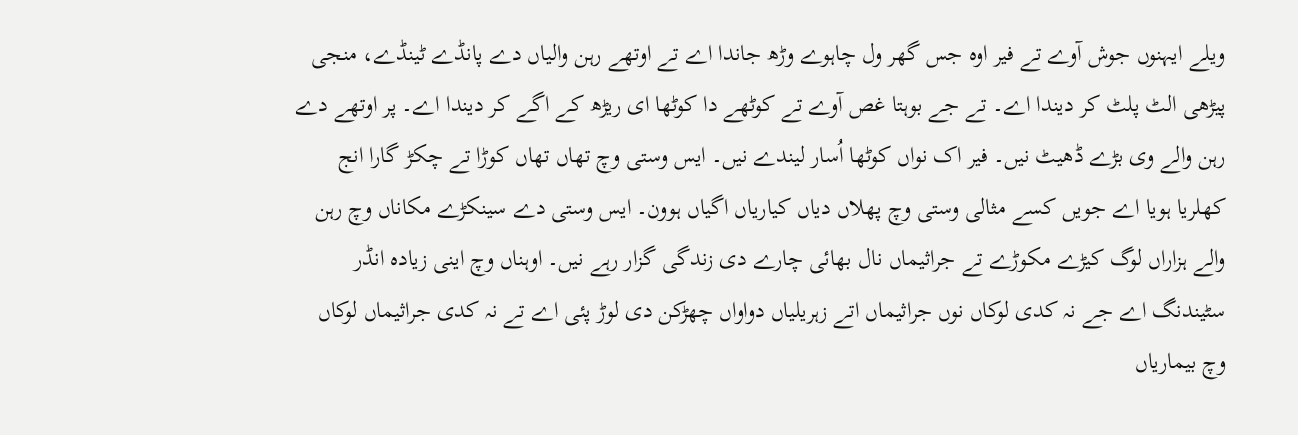ویلے ایہنوں جوش آوے تے فیر اوہ جس گھر ول چاہوے وڑھ جاندا اے تے اوتھے رہن والیاں دے پانڈے ٹینڈے، منجی پیڑھی الٹ پلٹ کر دیندا اے۔ تے جے بوہتا غص آوے تے کوٹھے دا کوٹھا ای ریڑھ کے اگے کر دیندا اے۔ پر اوتھے دے رہن والے وی بڑے ڈھیٹ نیں۔ فیر اک نواں کوٹھا اُسار لیندے نیں۔ ایس وستی وچ تھاں تھاں کوڑا تے چکڑ گارا انج کھلریا ہویا اے جویں کسے مثالی وستی وچ پھلاں دیاں کیاریاں اگیاں ہوون۔ ایس وستی دے سینکڑے مکاناں وچ رہن والے ہزاراں لوگ کیڑے مکوڑے تے جراثیماں نال بھائی چارے دی زندگی گزار رہے نیں۔ اوہناں وچ اینی زیادہ انڈر سٹیندنگ اے جے نہ کدی لوکاں نوں جراثیماں اتے زہریلیاں دواواں چھڑکن دی لوڑ پئی اے تے نہ کدی جراثیماں لوکاں وچ بیماریاں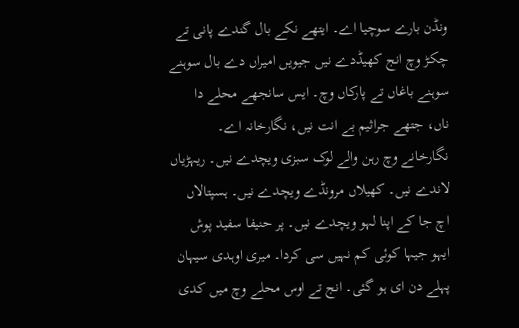ونڈن بارے سوچیا اے۔ ایتھے نکے بال گندے پانی تے چکڑ وچ انج کھیڈدے نیں جیویں امیراں دے بال سوہنے سوہنے باغاں تے پارکاں وچ۔ ایس سانجھے محلے دا ناں، جتھے جراثیم بے انت نیں، نگارخانہ اے۔
نگارخانے وچ رہن والے لوک سبزی ویچدے نیں۔ ریہڑیاں لاندے نیں۔ کھیلاں مرونڈے ویچدے نیں۔ ہسپتالاں اچ جا کے اپنا لہو ویچدے نیں۔ پر حنیفا سفید پوش ایہو جیہا کوئی کم نہیں سی کردا۔ میری اوہدی سیہان پہلے دن ای ہو گئی۔ انج تے اوس محلے وچ میں کدی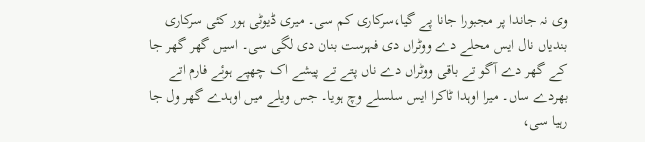وی نہ جاندا پر مجبورا جانا پے گیا،سرکاری کم سی۔ میری ڈیوٹی ہور کئی سرکاری بندیاں نال ایس محلے دے ووٹراں دی فہرست بنان دی لگی سی۔ اسیں گھر گھر جا کے گھر دے آگو تے باقی ووٹراں دے ناں پتے تے پیشے اک چھپے ہوئے فارم اتے بھردے ساں۔ میرا اوہدا ٹاکرا ایس سلسلے وچ ہویا۔ جس ویلے میں اوہدے گھر ول جا رہیا سی،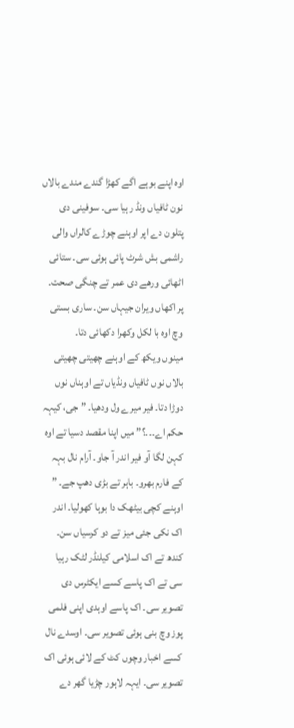اوہ اپنے بوہے اگے کھڑا گندے مندے بالاں نون ٹافیاں ونڈ رہیا سی۔ سوفینی دی پتلون دے اپر اوہنے چوڑے کالراں والی راشمی بش شرٹ پائی ہوئی سی۔ ستائی اٹھائی ورھے دی عمر تے چنگی صحت۔ پر اکھاں ویران جیہاں سن۔ ساری بستی وچ اوہ با لکل وکھرا دکھائی دتا۔
مینوں ویکھ کے اوہنے چھیتی چھیتی بالاں نوں ٹافیاں ونڈیاں تے اوہناں نوں دوڑا دتا۔ فیر میرے ول ودھیا۔ ” جی، کیہہ حکم اے۔۔۔؟” میں اپنا مقصد دسیا تے اوہ کہن لگا آو فیر اندر آ جاو۔ آرام نال بہہ کے فارم بھرو۔ باہر تے بڑی دھپ جے۔ ” اوہنے کچی بیٹھک دا بوہا کھولیا۔ اندر اک نکی جئی میز تے دو کرسیاں سن۔ کندھ تے اک اسلامی کیلنڈر لٹک رہیا سی تے اک پاسے کسے ایکٹرس دی تصویر سی۔ اک پاسے اوہدی اپنی فلمی پوز وچ بنی ہوئی تصویر سی۔ اوسدے نال کسے اخبار وچوں کٹ کے لائی ہوئی اک تصویر سی۔ ایہہ لاہور چڑیا گھر دے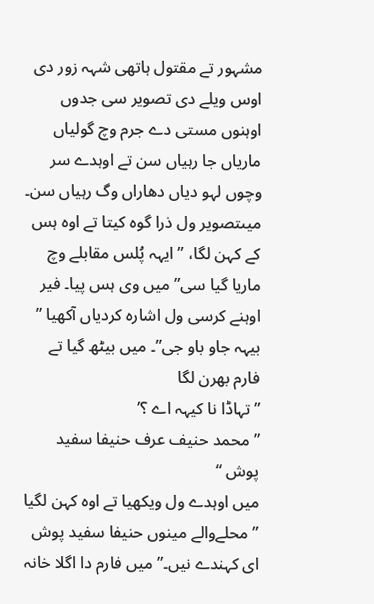مشہور تے مقتول ہاتھی شہہ زور دی اوس ویلے دی تصویر سی جدوں اوہنوں مستی دے جرم وچ گولیاں ماریاں جا رہیاں سن تے اوہدے سر وچوں لہو دیاں دھاراں وگ رہیاں سن۔ میںتصویر ول ذرا گوہ کیتا تے اوہ ہس کے کہن لگا، ” ایہہ پُلس مقابلے وچ ماریا گیا سی” میں وی ہس پیا۔ فیر اوہنے کرسی ول اشارہ کردیاں آکھیا ” بیہہ جاو باو جی”۔ میں بیٹھ گیا تے فارم بھرن لگا
” تہاڈا نا کیہہ اے ؟’
” محمد حنیف عرف حنیفا سفید پوش “
میں اوہدے ول ویکھیا تے اوہ کہن لگیا
” محلےوالے مینوں حنیفا سفید پوش ای کہندے نیں۔” میں فارم دا اگلا خانہ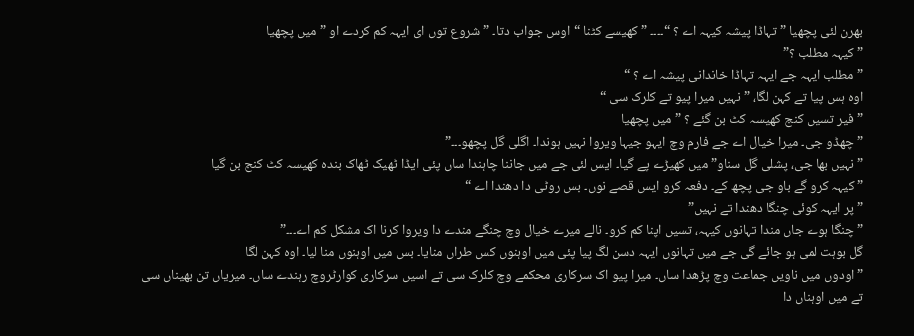بھرن لئی پچھیا ” تہاڈا پیشہ کیہہ اے ؟ “۔۔۔۔ ” کھیسے کٹنا “اوس جواب دتا۔ ” شروع توں ای ایہہ کم کردے او ” میں پچھیا
” کیہہ مطلب ؟”
” مطلب ایہہ جے ایہہ تہاڈا خاندانی پیشہ اے ؟ “
اوہ ہس پیا تے کہن لگا، ” نہیں میرا پیو تے کلرک سی “
” فیر تسیں کنج کھیسہ کٹ بن گئے ؟ ” میں پچھیا
” چھڈو جی۔ میرا خیال اے جے فارم وچ ایہو جیہا ویروا نہیں ہوندا۔ اگلی گل پچھو۔۔۔”
” نہیں بھا جی، پشلی گل سناو” میں کھیڑے پے گیا۔ ایس لئی جے میں جاننا چاہندا ساں پئی ایڈا ٹھیک ٹھاک بندہ کھیسہ کٹ کنج بن گیا
” کیہہ کرو گے باو جی پچھ کے۔ دفعہ کرو ایس قصے نوں۔ بس روٹی دا دھندا اے “
” پر ایہہ کوئی چنگا دھندا تے نہیں”
” چنگا ہوے جاں مندا تہانوں کیہہ، تسیں اپنا کم کرو۔ نالے میرے خیال وچ چنگے مندے دا ویروا کرنا اک مشکل کم اے۔۔۔”
گل بوہت لمی ہو جائے گی جے میں تہانوں ایہہ دسن لگ پیا پئی میں اوہنوں کس طراں منایا۔ بس میں اوہنوں منا لیا۔ اوہ کہن لگا
” اودوں میں ناویں جماعت وچ پڑھدا ساں۔ میرا پیو اک سرکاری محکمے وچ کلرک سی تے اسیں سرکاری کوارٹروچ رہندے ساں۔ میریاں تن بھیناں سی تے میں اوہناں دا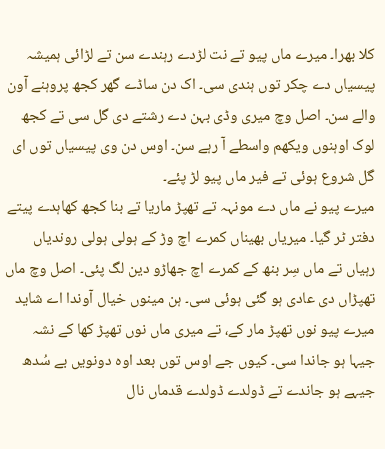کلا بھرا۔ میرے ماں پیو تے نت لڑدے رہندے سن تے لڑائی ہمیشہ پیسیاں دے چکر توں ہندی سی۔ اک دن ساڈے گھر کجھ پروہنے آون والے سن۔ اصل وچ میری وڈی بہن دے رشتے دی گل سی تے کجھ لوک اوہنوں ویکھم واسطے آ رہے سن۔ اوس دن وی پیسیاں توں ای گل شروع ہوئی تے فیر ماں پیو لڑ پئے۔
میرے پیو نے ماں دے مونہہ تے تھپڑ ماریا تے بنا کجھ کھاہدے پیتے دفتر ٹر گیا۔ میریاں بھیناں کمرے اچ وڑ کے ہولی ہولی روندیاں رہیاں تے ماں سِر بنھ کے کمرے اچ جھاڑو دین لگ پئی۔ اصل وچ ماں تھپڑاں دی عادی ہو گئی ہوئی سی۔ ہن مینوں خیال آوندا اے شاید میرے پیو نوں تھپڑ مار کے، تے میری ماں نوں تھپڑ کھا کے نشہ جیہا ہو جاندا سی۔ کیوں جے اوس توں بعد اوہ دونویں بے سُدھ جیہے ہو جاندے تے ڈولدے ڈولدے قدماں نال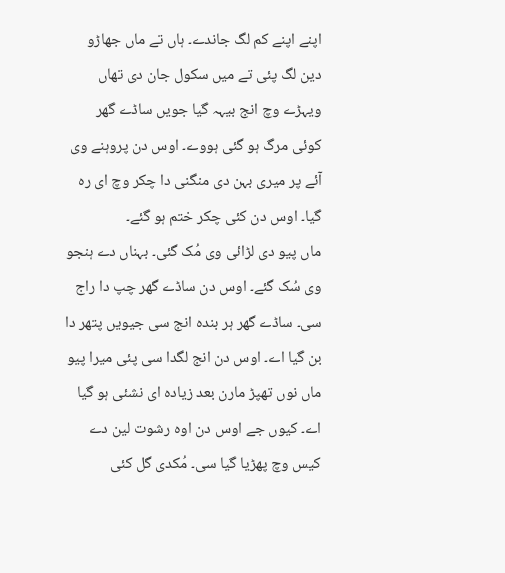اپنے اپنے کم لگ جاندے۔ ہاں تے ماں جھاڑو دین لگ پئی تے میں سکول جان دی تھاں ویہڑے وچ انج بیہہ گیا جویں ساڈے گھر کوئی مرگ ہو گئی ہووے۔ اوس دن پروہنے وی آئے پر میری بہن دی منگنی دا چکر وچ ای رہ گیا۔ اوس دن کئی چکر ختم ہو گئے۔
ماں پیو دی لڑائی وی مُک گئی۔ بہناں دے ہنجو وی سُک گئے۔ اوس دن ساڈے گھر چپ دا راج سی۔ ساڈے گھر ہر بندہ انج سی جیویں پتھر دا بن گیا اے۔ اوس دن انج لگدا سی پئی میرا پیو ماں نوں تھپڑ مارن بعد زیادہ ای نشئی ہو گیا اے۔ کیوں جے اوس دن اوہ رشوت لین دے کیس وچ پھڑیا گیا سی۔ مُکدی گل کئی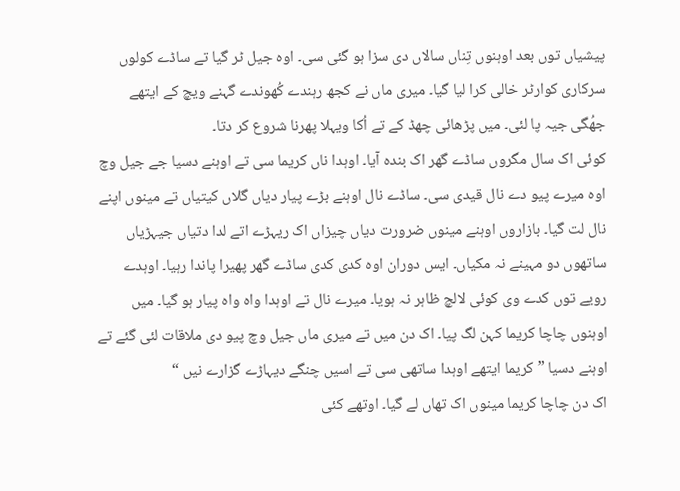پیشیاں توں بعد اوہنوں تِناں سالاں دی سزا ہو گئی سی۔ اوہ جیل ٹر گیا تے ساڈے کولوں سرکاری کوارٹر خالی کرا لیا گیا۔ میری ماں نے کجھ رہندے کُھوندے گہنے ویچ کے ایتھے جھُگی جیہ پا لئی۔ میں پڑھائی چھڈ کے تے اُکا ویہلا پھرنا شروع کر دتا۔
کوئی اک سال مگروں ساڈے گھر اک بندہ آیا۔ اوہدا ناں کریما سی تے اوہنے دسیا جے جیل وچ اوہ میرے پیو دے نال قیدی سی۔ ساڈے نال اوہنے بڑے پیار دیاں گلاں کیتیاں تے مینوں اپنے نال لت گیا۔ بازاروں اوہنے مینوں ضرورت دیاں چیزاں اک ریہڑے اتے لدا دتیاں جیہڑیاں ساتھوں دو مہینے نہ مکیاں۔ ایس دوران اوہ کدی کدی ساڈے گھر پھیرا پاندا رہیا۔ اوہدے رویے توں کدے وی کوئی لالچ ظاہر نہ ہویا۔ میرے نال تے اوہدا واہ واہ پیار ہو گیا۔ میں اوہنوں چاچا کریما کہن لگ پیا۔ اک دن میں تے میری ماں جیل وچ پیو دی ملاقات لئی گئے تے اوہنے دسیا ” کریما ایتھے اوہدا ساتھی سی تے اسیں چنگے دیہاڑے گزارے نیں “
اک دن چاچا کریما مینوں اک تھاں لے گیا۔ اوتھے کئی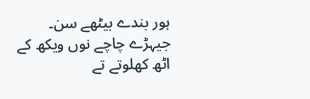ہور بندے بیٹھے سن۔ جیہڑے چاچے نوں ویکھ کے اٹھ کھلوتے تے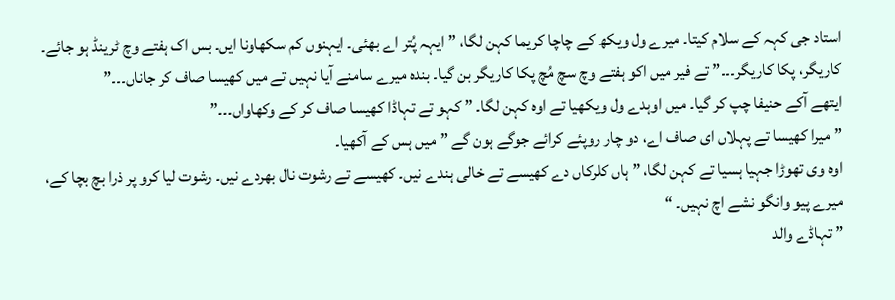استاد جی کہہ کے سلام کیتا۔ میرے ول ویکھ کے چاچا کریما کہن لگا، ” ایہہ پُتر اے بھئی۔ ایہنوں کم سکھاونا ایں۔ بس اک ہفتے وچ ٹرینڈ ہو جائے۔ کاریگر، پکا کاریگر۔۔۔” تے فیر میں اکو ہفتے وچ سچ مُچ پکا کاریگر بن گیا۔ بندہ میرے سامنے آیا نہیں تے میں کھیسا صاف کر جاناں۔۔۔”
ایتھے آکے حنیفا چپ کر گیا۔ میں اوہدے ول ویکھیا تے اوہ کہن لگا۔ ” کہو تے تہاڈا کھیسا صاف کر کے وکھاواں۔۔۔”
” میرا کھیسا تے پہلاں ای صاف اے، دو چار روپئے کرائے جوگے ہون گے ” میں ہس کے آکھیا۔
اوہ وی تھوڑا جہیا ہسیا تے کہن لگا، ” ہاں کلرکاں دے کھیسے تے خالی ہندے نیں۔ کھیسے تے رشوت نال بھردے نیں۔ رشوت لیا کرو پر ذرا بچ بچا کے، میرے پیو وانگو نشے اچ نہیں۔ “
” تہاڈے والد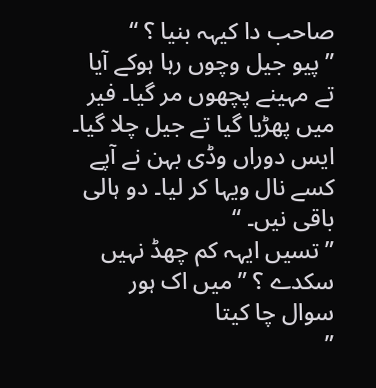صاحب دا کیہہ بنیا ؟ “
” پیو جیل وچوں رہا ہوکے آیا تے مہینے پچھوں مر گیا۔ فیر میں پھڑیا گیا تے جیل چلا گیا۔ ایس دوراں وڈی بہن نے آپے کسے نال ویہا کر لیا۔ دو ہالی باقی نیں۔ “
” تسیں ایہہ کم چھڈ نہیں سکدے ؟ ” میں اک ہور سوال چا کیتا
”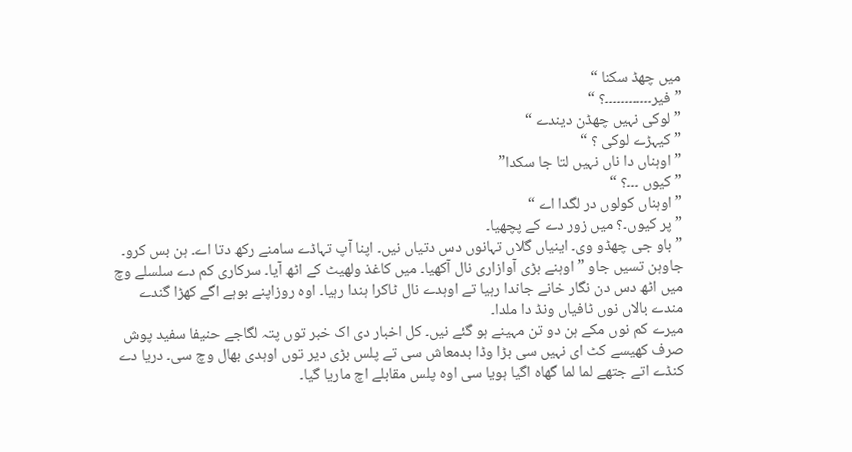میں چھڈ سکنا “
” فیر۔۔۔۔۔۔۔۔۔۔۔۔؟ “
” لوکی نہیں چھڈن دیندے “
” کیہڑے لوکی ؟ “
” اوہناں دا ناں نہیں لتا جا سکدا”
” کیوں ۔۔۔؟ “
” اوہناں کولوں در لگدا اے “
” پر کیوں۔؟ میں زور دے کے پچھیا۔
” باو جی چھڈو وی۔ اینیاں گلاں تہانوں دس دتیاں نیں۔ اپنا آپ تہاڈے سامنے رکھ دتا اے۔ ہن بس کرو۔ جاوہن تسیں جاو ” اوہنے بڑی آوازاری نال آکھیا۔ میں کاغذ ولھیٹ کے اٹھ آیا۔ سرکاری کم دے سلسلے وچ میں اٹھ دس دن نگار خانے جاندا رہیا تے اوہدے نال ٹاکرا ہندا رہیا۔ اوہ روزاپنے بوہے اگے کھڑا گندے مندے بالاں نوں ٹافیاں ونڈ دا ملدا۔
میرے کم نوں مکے ہن دو تن مہینے ہو گئے نیں۔ کل اخبار دی اک خبر توں پتہ لگاجے حنیفا سفید پوش صرف کھیسے کٹ ای نہیں سی بڑا وڈا بدمعاش سی تے پلس بڑی دیر توں اوہدی بھال وچ سی۔ دریا دے کنڈے اتے جتھے لما لما گھاہ اگیا ہویا سی اوہ پلس مقابلے اچ ماریا گیا۔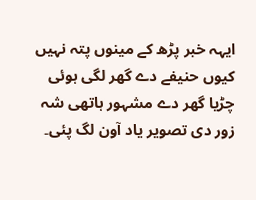ایہہ خبر پڑھ کے مینوں پتہ نہیں کیوں حنیفے دے گھر لگی ہوئی چڑیا گھر دے مشہور ہاتھی شہ زور دی تصویر یاد آون لگ پئی۔